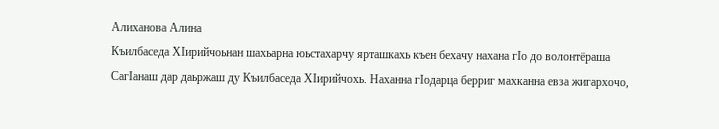Алиханова Алина
Къилбаседа ХIирийчоьнан шахьарна юьстахарчу ярташкахь къен бехачу нахана гIо до волонтёраша
СагIанаш дар даьржаш ду Къилбаседа ХIирийчохь. Наханна гIодарца берриг махканна евза жигархочо,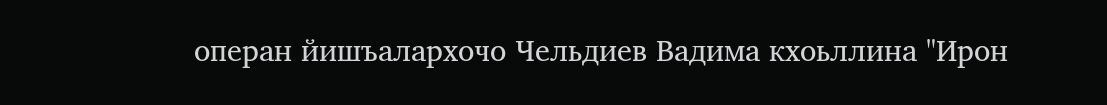операн йишъалархочо Чельдиев Вадима кхоьллина "Ирон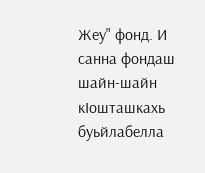Жеу" фонд. И санна фондаш шайн-шайн кIошташкахь буьйлабелла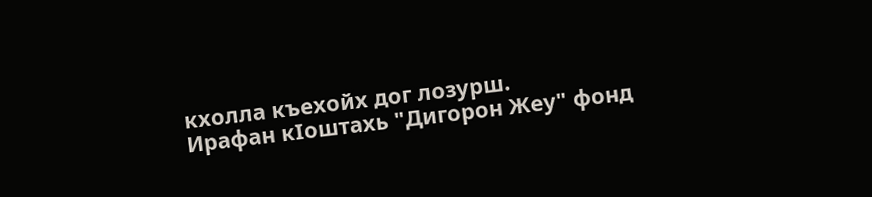кхолла къехойх дог лозурш.
Ирафан кIоштахь "Дигорон Жеу" фонд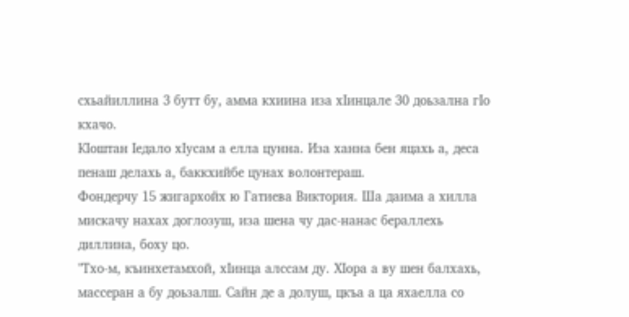схьайиллина 3 бутт бу, амма кхиина иза хIинцале 30 доьзална гIо кхачо.
КIоштан Iедало хIусам а елла цунна. Иза ханна бен яцахь а, деса пенаш делахь а, баккхийбе цунах волонтераш.
Фондерчу 15 жигархойх ю Гатиева Виктория. Ша даима а хилла мискачу нахах доглозуш, иза шена чу дас-нанас бераллехь диллина, боху цо.
"Тхо-м, къинхетамхой, хIинца алссам ду. ХIора а ву шен балхахь, массеран а бу доьзалш. Сайн де а долуш, цкъа а ца яхаелла со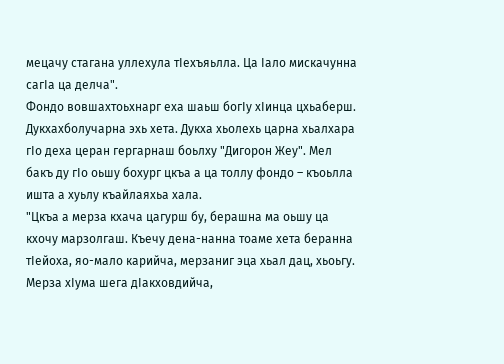мецачу стагана уллехула тIехъяьлла. Ца Iало мискачунна сагIа ца делча".
Фондо вовшахтоьхнарг еха шаьш богIу хIинца цхьаберш. Дукхахболучарна эхь хета. Дукха хьолехь царна хьалхара гIо деха церан гергарнаш боьлху "Дигорон Жеу". Мел бакъ ду гIо оьшу бохург цкъа а ца толлу фондо – къоьлла ишта а хуьлу къайлаяхьа хала.
"Цкъа а мерза кхача цагурш бу, берашна ма оьшу ца кхочу марзолгаш. Къечу дена-нанна тоаме хета беранна тIейоха, яо-мало карийча, мерзаниг эца хьал дац, хьоьгу. Мерза хIума шега дIакховдийча,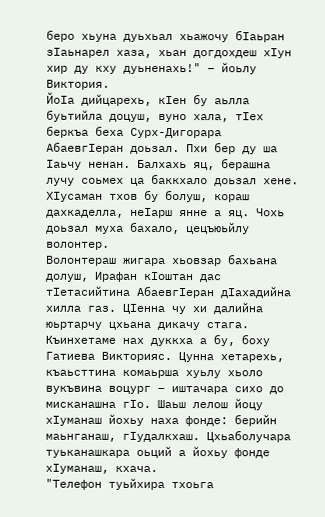беро хьуна дуьхьал хьажочу бIаьран зIаьнарел хаза, хьан догдохдеш хIун хир ду кху дуьненахь!" – йоьлу Виктория.
ЙоIа дийцарехь, кIен бу аьлла буьтийла доцуш, вуно хала, тIех беркъа беха Сурх-Дигорара АбаевгIеран доьзал. Пхи бер ду ша Iаьчу ненан. Балхахь яц, берашна лучу соьмех ца баккхало доьзал хене. ХIусаман тхов бу болуш, кораш дахкаделла, неIарш янне а яц. Чохь доьзал муха бахало, цецъюьйлу волонтер.
Волонтераш жигара хьовзар бахьана долуш, Ирафан кIоштан дас тIетасийтина АбаевгIеран дIахадийна хилла газ. ЦIенна чу хи далийна юьртарчу цхьана дикачу стага.
Къинхетаме нах дуккха а бу, боху Гатиева Викторияс. Цунна хетарехь, къаьсттина комаьрша хуьлу хьоло вукъвина воцург – иштачара сихо до мисканашна гIо. Шаьш лелош йоцу хIуманаш йохьу наха фонде: берийн маьнганаш, гIудалкхаш. Цхьаболучара туьканашкара оьций а йохьу фонде хIуманаш, кхача.
"Телефон туьйхира тхоьга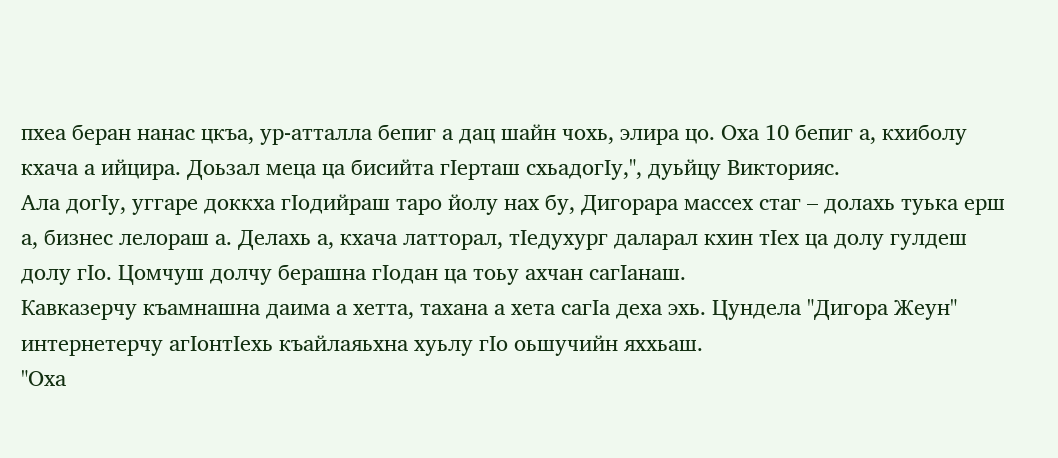пхеа беран нанас цкъа, ур-атталла бепиг а дац шайн чохь, элира цо. Оха 10 бепиг а, кхиболу кхача а ийцира. Доьзал меца ца бисийта гIерташ схьадогIу,", дуьйцу Викторияс.
Ала догIу, уггаре доккха гIодийраш таро йолу нах бу, Дигорара массех стаг – долахь туька ерш а, бизнес лелораш а. Делахь а, кхача латторал, тIедухург даларал кхин тIех ца долу гулдеш долу гIо. Цомчуш долчу берашна гIодан ца тоьу ахчан сагIанаш.
Кавказерчу къамнашна даима а хетта, тахана а хета сагIа деха эхь. Цундела "Дигора Жеун" интернетерчу агIонтIехь къайлаяьхна хуьлу гIо оьшучийн яххьаш.
"Оха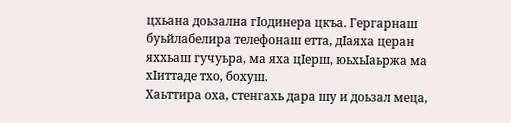цхьана доьзална гIодинера цкъа. Гергарнаш буьйлабелира телефонаш етта, дIаяха церан яххьаш гучуьра, ма яха цIерш, юьхьIаьржа ма хIиттаде тхо, бохуш.
Хаьттира оха, стенгахь дара шу и доьзал меца,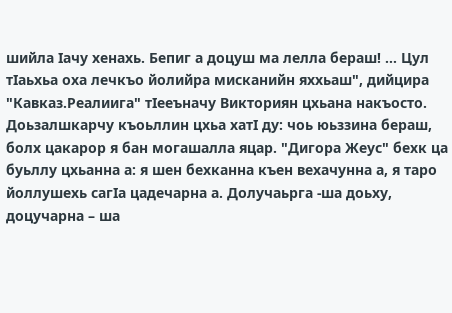шийла Iачу хенахь. Бепиг а доцуш ма лелла бераш! … Цул тIаьхьа оха лечкъо йолийра мисканийн яххьаш", дийцира "Кавказ.Реалиига" тIееъначу Викториян цхьана накъосто.
Доьзалшкарчу къоьллин цхьа хатI ду: чоь юьззина бераш, болх цакарор я бан могашалла яцар. "Дигора Жеус" бехк ца буьллу цхьанна а: я шен бехканна къен вехачунна а, я таро йоллушехь сагIа цадечарна а. Долучаьрга -ша доьху, доцучарна – ша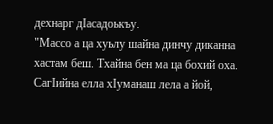дехнарг дIасадоькъу.
"Массо а ца хуьлу шайна динчу диканна хастам беш. Тхайна бен ма ца бохий оха. СагIийна елла хIуманаш лела а йой,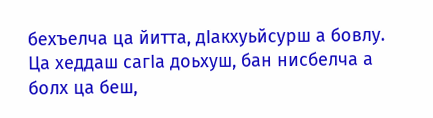бехъелча ца йитта, дIакхуьйсурш а бовлу. Ца хеддаш сагIа доьхуш, бан нисбелча а болх ца беш,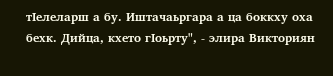тIелеларш а бу. Иштачаьргара а ца боккху оха бехк. Дийца, кхето гIоьрту", - элира Викториян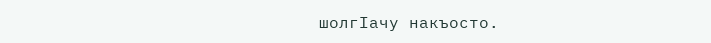шолгIачу накъосто.